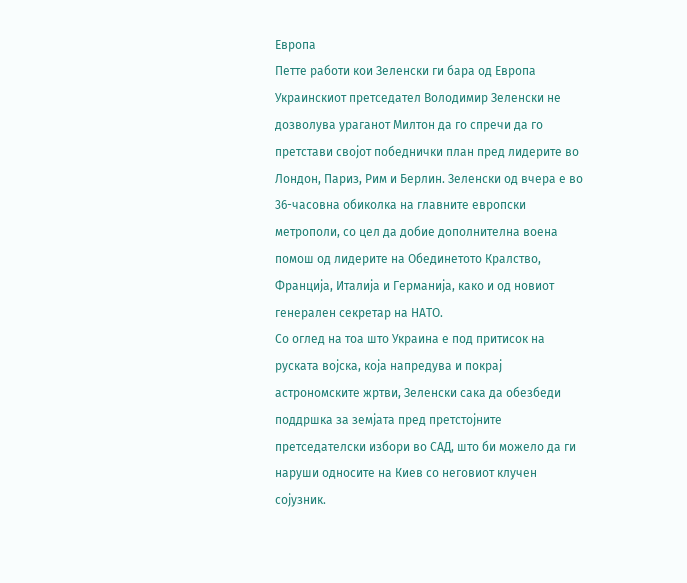Европа
Петте работи кои Зеленски ги бара од Европа
Украинскиот претседател Володимир Зеленски не дозволува ураганот Милтон да го спречи да го претстави својот победнички план пред лидерите во Лондон, Париз, Рим и Берлин. Зеленски од вчера е во 36-часовна обиколка на главните европски метрополи, со цел да добие дополнителна воена помош од лидерите на Обединетото Кралство, Франција, Италија и Германија, како и од новиот генерален секретар на НАТО.
Со оглед на тоа што Украина е под притисок на руската војска, која напредува и покрај астрономските жртви, Зеленски сака да обезбеди поддршка за земјата пред претстојните претседателски избори во САД, што би можело да ги наруши односите на Киев со неговиот клучен сојузник.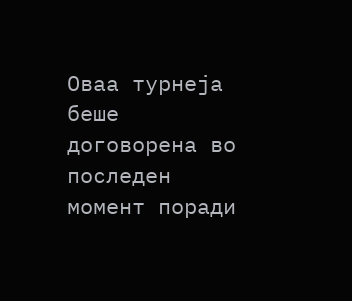Оваа турнеја беше договорена во последен момент поради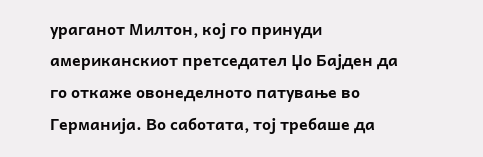ураганот Милтон, кој го принуди американскиот претседател Џо Бајден да го откаже овонеделното патување во Германија. Во саботата, тој требаше да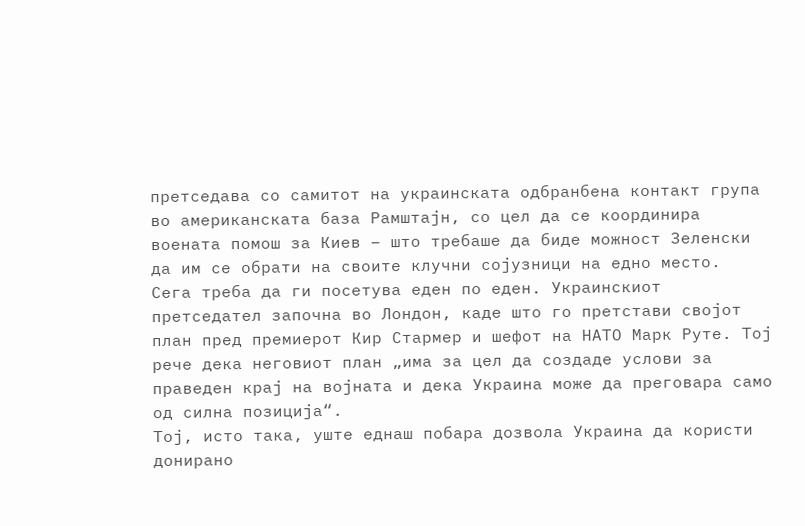претседава со самитот на украинската одбранбена контакт група во американската база Рамштајн, со цел да се координира воената помош за Киев – што требаше да биде можност Зеленски да им се обрати на своите клучни сојузници на едно место.
Сега треба да ги посетува еден по еден. Украинскиот претседател започна во Лондон, каде што го претстави својот план пред премиерот Кир Стармер и шефот на НАТО Марк Руте. Тој рече дека неговиот план „има за цел да создаде услови за праведен крај на војната и дека Украина може да преговара само од силна позиција“.
Тој, исто така, уште еднаш побара дозвола Украина да користи донирано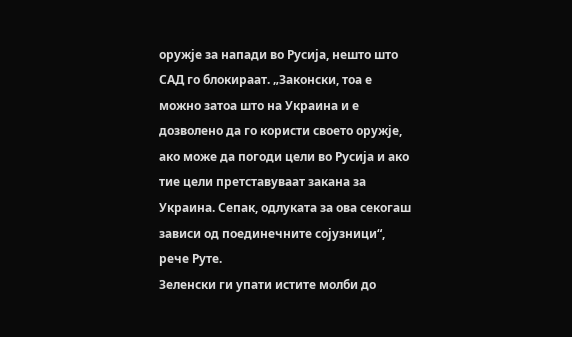оружје за напади во Русија, нешто што САД го блокираат. „Законски, тоа е можно затоа што на Украина и е дозволено да го користи своето оружје, ако може да погоди цели во Русија и ако тие цели претставуваат закана за Украина. Сепак, одлуката за ова секогаш зависи од поединечните сојузници“, рече Руте.
Зеленски ги упати истите молби до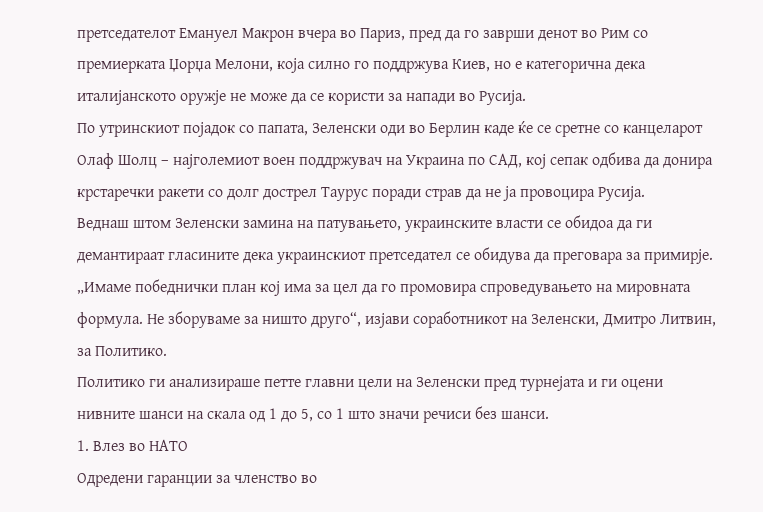претседателот Емануел Макрон вчера во Париз, пред да го заврши денот во Рим со премиерката Џорџа Мелони, која силно го поддржува Киев, но е категорична дека италијанското оружје не може да се користи за напади во Русија.
По утринскиот појадок со папата, Зеленски оди во Берлин каде ќе се сретне со канцеларот Олаф Шолц – најголемиот воен поддржувач на Украина по САД, кој сепак одбива да донира крстаречки ракети со долг дострел Таурус поради страв да не ја провоцира Русија.
Веднаш штом Зеленски замина на патувањето, украинските власти се обидоа да ги демантираат гласините дека украинскиот претседател се обидува да преговара за примирје. „Имаме победнички план кој има за цел да го промовира спроведувањето на мировната формула. Не зборуваме за ништо друго“, изјави соработникот на Зеленски, Дмитро Литвин, за Политико.
Политико ги анализираше петте главни цели на Зеленски пред турнејата и ги оцени нивните шанси на скала од 1 до 5, со 1 што значи речиси без шанси.
1. Влез во НАТО
Одредени гаранции за членство во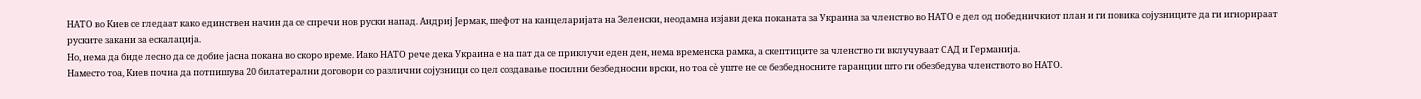НАТО во Киев се гледаат како единствен начин да се спречи нов руски напад. Андриј Јермак, шефот на канцеларијата на Зеленски, неодамна изјави дека поканата за Украина за членство во НАТО е дел од победничкиот план и ги повика сојузниците да ги игнорираат руските закани за ескалација.
Но, нема да биде лесно да се добие јасна покана во скоро време. Иако НАТО рече дека Украина е на пат да се приклучи еден ден, нема временска рамка, а скептиците за членство ги вклучуваат САД и Германија.
Наместо тоа, Киев почна да потпишува 20 билатерални договори со различни сојузници со цел создавање посилни безбедносни врски, но тоа сè уште не се безбедносните гаранции што ги обезбедува членството во НАТО.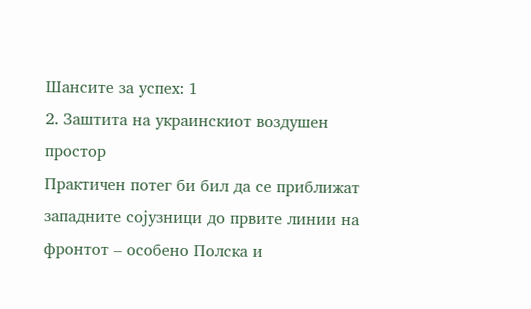Шансите за успех: 1
2. Заштита на украинскиот воздушен простор
Практичен потег би бил да се приближат западните сојузници до првите линии на фронтот – особено Полска и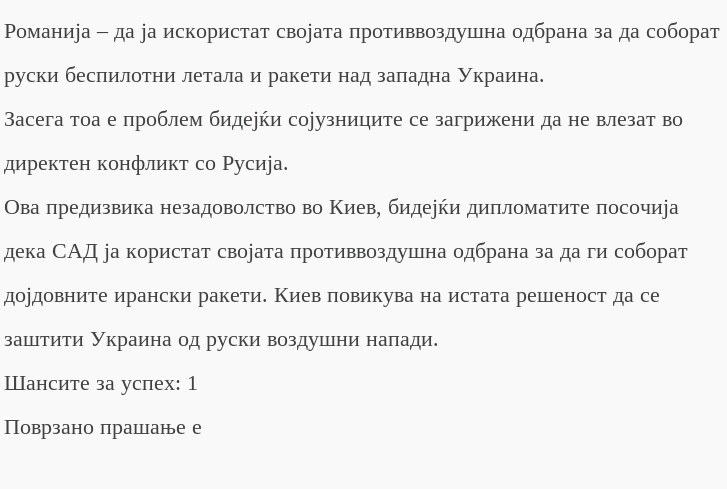Романија – да ја искористат својата противвоздушна одбрана за да соборат руски беспилотни летала и ракети над западна Украина.
Засега тоа е проблем бидејќи сојузниците се загрижени да не влезат во директен конфликт со Русија.
Ова предизвика незадоволство во Киев, бидејќи дипломатите посочија дека САД ја користат својата противвоздушна одбрана за да ги соборат дојдовните ирански ракети. Киев повикува на истата решеност да се заштити Украина од руски воздушни напади.
Шансите за успех: 1
Поврзано прашање е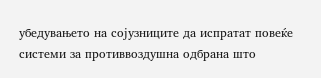убедувањето на сојузниците да испратат повеќе системи за противвоздушна одбрана што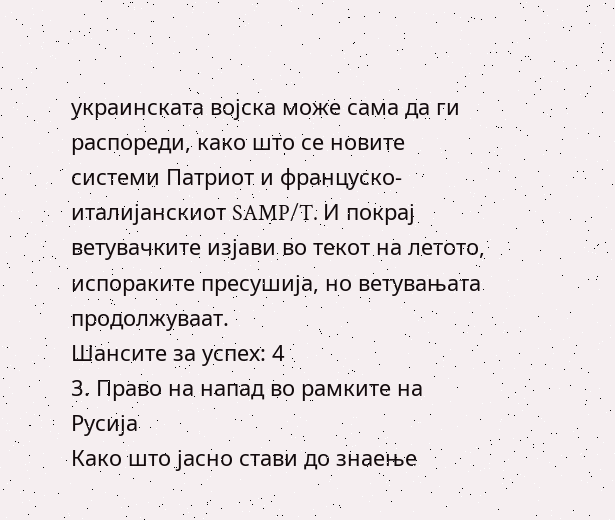украинската војска може сама да ги распореди, како што се новите системи Патриот и француско-италијанскиот SAMP/T. И покрај ветувачките изјави во текот на летото, испораките пресушија, но ветувањата продолжуваат.
Шансите за успех: 4
3. Право на напад во рамките на Русија
Како што јасно стави до знаење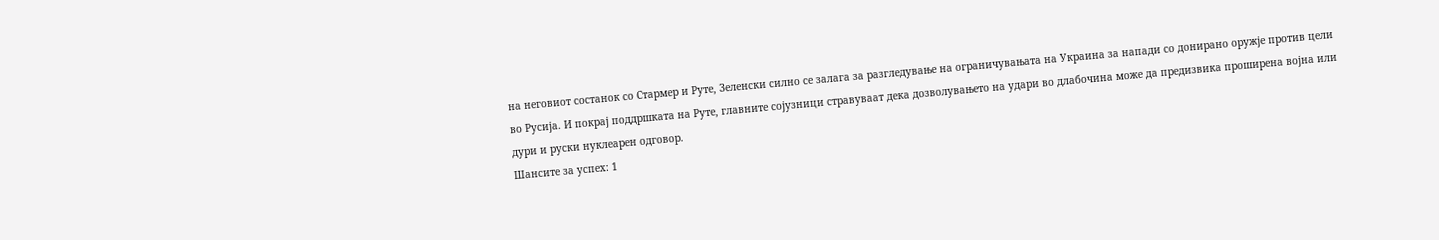на неговиот состанок со Стармер и Руте, Зеленски силно се залага за разгледување на ограничувањата на Украина за напади со донирано оружје против цели во Русија. И покрај поддршката на Руте, главните сојузници стравуваат дека дозволувањето на удари во длабочина може да предизвика проширена војна или дури и руски нуклеарен одговор.
Шансите за успех: 1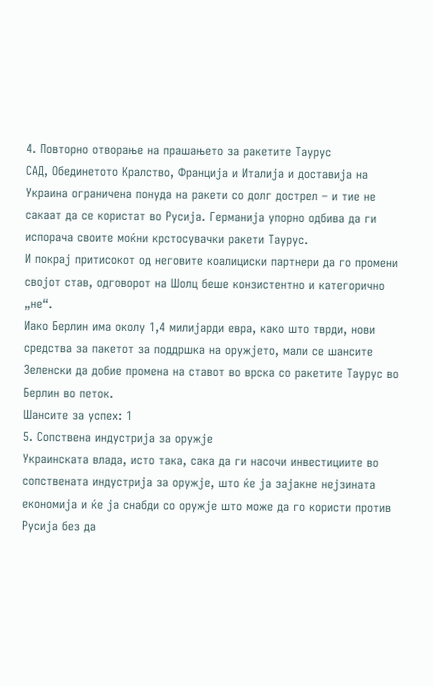4. Повторно отворање на прашањето за ракетите Таурус
САД, Обединетото Кралство, Франција и Италија и доставија на Украина ограничена понуда на ракети со долг дострел – и тие не сакаат да се користат во Русија. Германија упорно одбива да ги испорача своите моќни крстосувачки ракети Таурус.
И покрај притисокот од неговите коалициски партнери да го промени својот став, одговорот на Шолц беше конзистентно и категорично „не“.
Иако Берлин има околу 1,4 милијарди евра, како што тврди, нови средства за пакетот за поддршка на оружјето, мали се шансите Зеленски да добие промена на ставот во врска со ракетите Таурус во Берлин во петок.
Шансите за успех: 1
5. Сопствена индустрија за оружје
Украинската влада, исто така, сака да ги насочи инвестициите во сопствената индустрија за оружје, што ќе ја зајакне нејзината економија и ќе ја снабди со оружје што може да го користи против Русија без да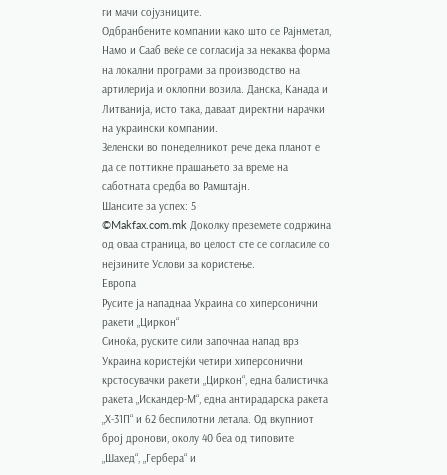ги мачи сојузниците.
Одбранбените компании како што се Рајнметал, Намо и Сааб веќе се согласија за некаква форма на локални програми за производство на артилерија и оклопни возила. Данска, Канада и Литванија, исто така, даваат директни нарачки на украински компании.
Зеленски во понеделникот рече дека планот е да се поттикне прашањето за време на саботната средба во Рамштајн.
Шансите за успех: 5
©Makfax.com.mk Доколку преземете содржина од оваа страница, во целост сте се согласиле со нејзините Услови за користење.
Европа
Русите ја нападнаа Украина со хиперсонични ракети „Циркон“
Синоќа, руските сили започнаа напад врз Украина користејќи четири хиперсонични крстосувачки ракети „Циркон“, една балистичка ракета „Искандер-М“, една антирадарска ракета „Х-31П“ и 62 беспилотни летала. Од вкупниот број дронови, околу 40 беа од типовите „Шахед“, „Гербера“ и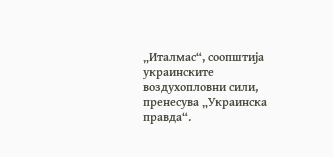„Италмас“, соопштија украинските воздухопловни сили, пренесува „Украинска правда“.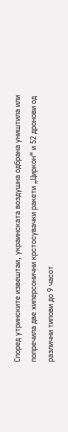Според утринските извештаи, украинската воздушна одбрана уништила или попречила две хиперсонични крстосувачки ракети „Циркон“ и 52 дронови од различни типови до 9 часот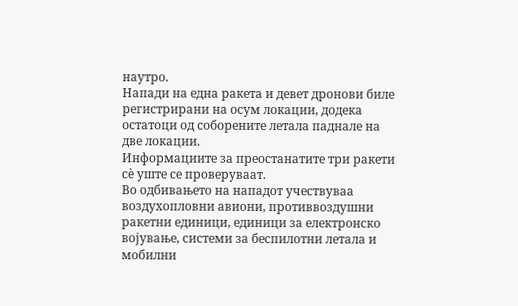наутро.
Напади на една ракета и девет дронови биле регистрирани на осум локации, додека остатоци од соборените летала паднале на две локации.
Информациите за преостанатите три ракети сè уште се проверуваат.
Во одбивањето на нападот учествуваа воздухопловни авиони, противвоздушни ракетни единици, единици за електронско војување, системи за беспилотни летала и мобилни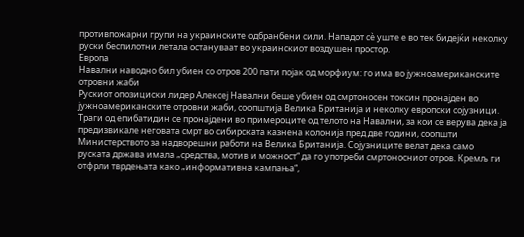противпожарни групи на украинските одбранбени сили. Нападот сè уште е во тек бидејќи неколку руски беспилотни летала остануваат во украинскиот воздушен простор.
Европа
Навални наводно бил убиен со отров 200 пати појак од морфиум: го има во јужноамериканските отровни жаби
Рускиот опозициски лидер Алексеј Навални беше убиен од смртоносен токсин пронајден во јужноамериканските отровни жаби, соопштија Велика Британија и неколку европски сојузници.
Траги од епибатидин се пронајдени во примероците од телото на Навални, за кои се верува дека ја предизвикале неговата смрт во сибирската казнена колонија пред две години, соопшти Министерството за надворешни работи на Велика Британија. Сојузниците велат дека само руската држава имала „средства, мотив и можност“ да го употреби смртоносниот отров. Кремљ ги отфрли тврдењата како „информативна кампања“,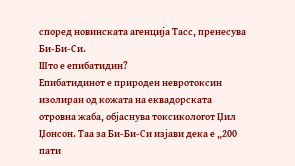според новинската агенција Тасс, пренесува Би-Би-Си.
Што е епибатидин?
Епибатидинот е природен невротоксин изолиран од кожата на еквадорската отровна жаба, објаснува токсикологот Џил Џонсон. Таа за Би-Би-Си изјави дека е „200 пати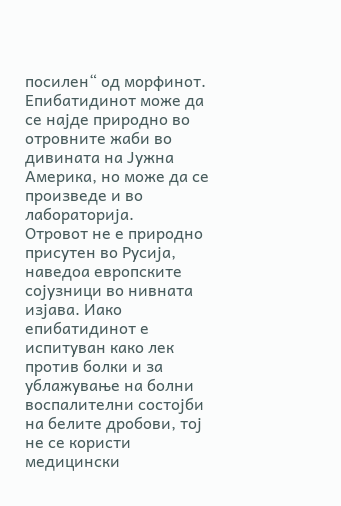посилен“ од морфинот. Епибатидинот може да се најде природно во отровните жаби во дивината на Јужна Америка, но може да се произведе и во лабораторија.
Отровот не е природно присутен во Русија, наведоа европските сојузници во нивната изјава. Иако епибатидинот е испитуван како лек против болки и за ублажување на болни воспалителни состојби на белите дробови, тој не се користи медицински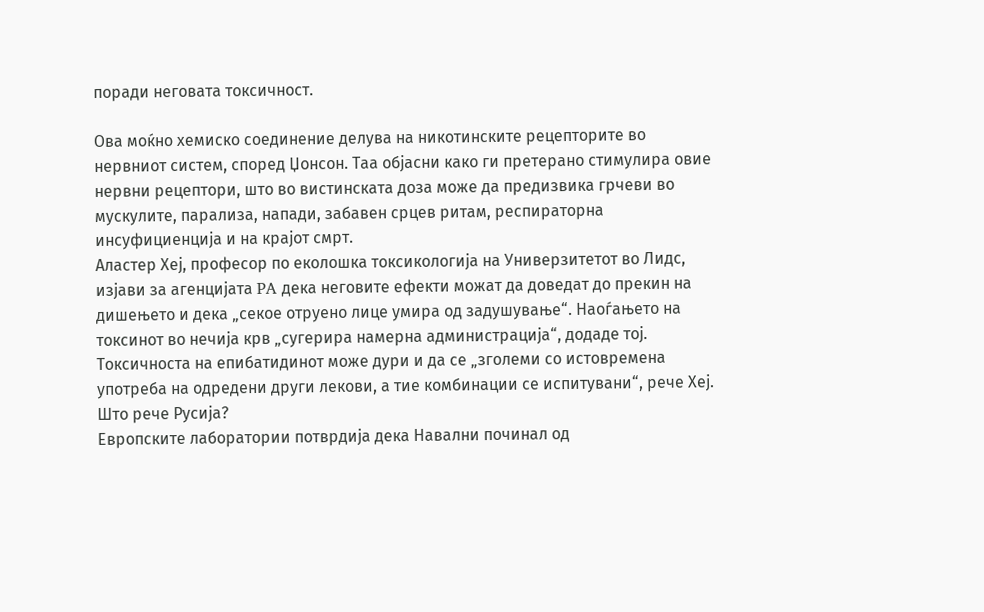поради неговата токсичност.

Ова моќно хемиско соединение делува на никотинските рецепторите во нервниот систем, според Џонсон. Таа објасни како ги претерано стимулира овие нервни рецептори, што во вистинската доза може да предизвика грчеви во мускулите, парализа, напади, забавен срцев ритам, респираторна инсуфициенција и на крајот смрт.
Аластер Хеј, професор по еколошка токсикологија на Универзитетот во Лидс, изјави за агенцијата PA дека неговите ефекти можат да доведат до прекин на дишењето и дека „секое отруено лице умира од задушување“. Наоѓањето на токсинот во нечија крв „сугерира намерна администрација“, додаде тој. Токсичноста на епибатидинот може дури и да се „зголеми со истовремена употреба на одредени други лекови, а тие комбинации се испитувани“, рече Хеј.
Што рече Русија?
Европските лаборатории потврдија дека Навални починал од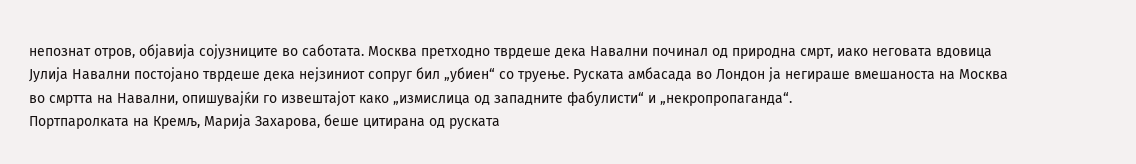непознат отров, објавија сојузниците во саботата. Москва претходно тврдеше дека Навални починал од природна смрт, иако неговата вдовица Јулија Навални постојано тврдеше дека нејзиниот сопруг бил „убиен“ со труење. Руската амбасада во Лондон ја негираше вмешаноста на Москва во смртта на Навални, опишувајќи го извештајот како „измислица од западните фабулисти“ и „некропропаганда“.
Портпаролката на Кремљ, Марија Захарова, беше цитирана од руската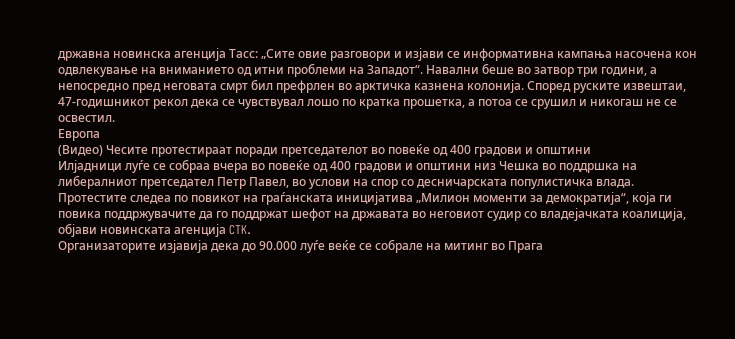државна новинска агенција Тасс: „Сите овие разговори и изјави се информативна кампања насочена кон одвлекување на вниманието од итни проблеми на Западот“. Навални беше во затвор три години, а непосредно пред неговата смрт бил префрлен во арктичка казнена колонија. Според руските извештаи, 47-годишникот рекол дека се чувствувал лошо по кратка прошетка, а потоа се срушил и никогаш не се освестил.
Европа
(Видео) Чесите протестираат поради претседателот во повеќе од 400 градови и општини
Илјадници луѓе се собраа вчера во повеќе од 400 градови и општини низ Чешка во поддршка на либералниот претседател Петр Павел, во услови на спор со десничарската популистичка влада.
Протестите следеа по повикот на граѓанската иницијатива „Милион моменти за демократија“, која ги повика поддржувачите да го поддржат шефот на државата во неговиот судир со владејачката коалиција, објави новинската агенција CTK.
Организаторите изјавија дека до 90.000 луѓе веќе се собрале на митинг во Прага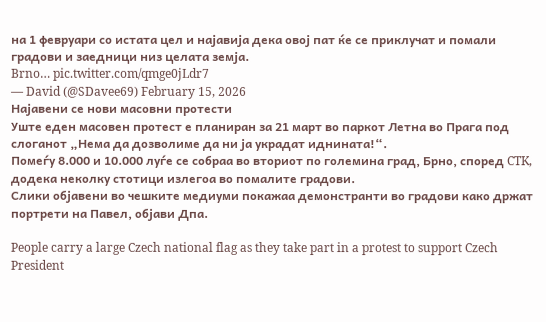на 1 февруари со истата цел и најавија дека овој пат ќе се приклучат и помали градови и заедници низ целата земја.
Brno… pic.twitter.com/qmge0jLdr7
— David (@SDavee69) February 15, 2026
Најавени се нови масовни протести
Уште еден масовен протест е планиран за 21 март во паркот Летна во Прага под слоганот „Нема да дозволиме да ни ја украдат иднината!“.
Помеѓу 8.000 и 10.000 луѓе се собраа во вториот по големина град, Брно, според CTK, додека неколку стотици излегоа во помалите градови.
Слики објавени во чешките медиуми покажаа демонстранти во градови како држат портрети на Павел, објави Дпа.

People carry a large Czech national flag as they take part in a protest to support Czech President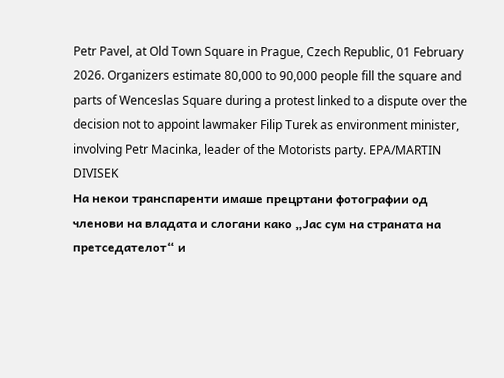Petr Pavel, at Old Town Square in Prague, Czech Republic, 01 February 2026. Organizers estimate 80,000 to 90,000 people fill the square and parts of Wenceslas Square during a protest linked to a dispute over the decision not to appoint lawmaker Filip Turek as environment minister, involving Petr Macinka, leader of the Motorists party. EPA/MARTIN DIVISEK
На некои транспаренти имаше прецртани фотографии од членови на владата и слогани како „Јас сум на страната на претседателот“ и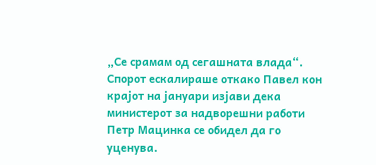„Се срамам од сегашната влада“.
Спорот ескалираше откако Павел кон крајот на јануари изјави дека министерот за надворешни работи Петр Мацинка се обидел да го уценува.